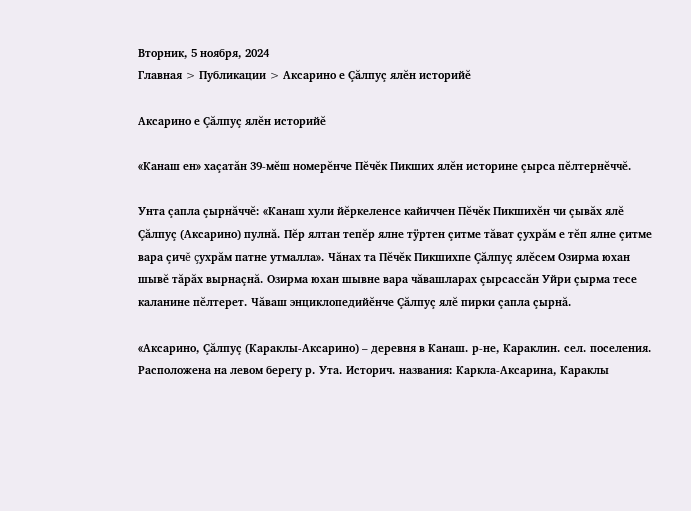Вторник, 5 ноября, 2024
Главная > Публикации > Аксарино е Çăлпуç ялĕн историйĕ

Аксарино е Çăлпуç ялĕн историйĕ

«Канаш ен» хаçатăн 39-мĕш номерĕнче Пĕчĕк Пикших ялĕн историне çырса пĕлтернĕччĕ.

Унта çапла çырнăччĕ: «Канаш хули йĕркеленсе кайиччен Пĕчĕк Пикшихĕн чи çывăх ялĕ Çăлпуç (Аксарино) пулнă. Пĕр ялтан тепĕр ялне тÿртен çитме тăват çухрăм е тĕп ялне çитме вара çичĕ çухрăм патне утмалла». Чăнах та Пĕчĕк Пикшихпе Çăлпуç ялĕсем Озирма юхан шывĕ тăрăх вырнаçнă. Озирма юхан шывне вара чăвашларах çырсассăн Уйри çырма тесе каланине пĕлтерет. Чăваш энциклопедийĕнче Çăлпуç ялĕ пирки çапла çырнă.

«Аксарино, Çăлпуç (Караклы-Аксарино) – деревня в Канаш. р-не, Караклин. сел. поселения. Расположена на левом берегу р. Ута. Историч. названия: Каркла-Аксарина, Караклы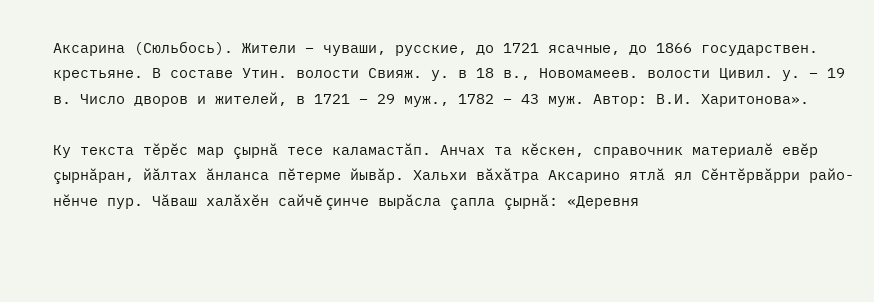Аксарина (Сюльбось). Жители – чуваши, русские, до 1721 ясачные, до 1866 государствен. крестьяне. В составе Утин. волости Свияж. у. в 18 в., Новомамеев. волости Цивил. у. – 19 в. Число дворов и жителей, в 1721 – 29 муж., 1782 – 43 муж. Автор: В.И. Харитонова».

Ку текста тĕрĕс мар çырнă тесе каламастăп. Анчах та кĕскен, справочник материалĕ евĕр çырнăран, йăлтах ăнланса пĕтерме йывăр. Хальхи вăхăтра Аксарино ятлă ял Сĕнтĕрвăрри райо- нĕнче пур. Чăваш халăхĕн сайчĕ çинче вырăсла çапла çырнă: «Деревня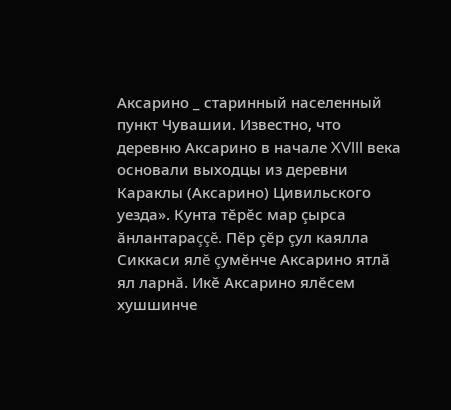Аксарино _ старинный населенный пункт Чувашии. Известно, что деревню Аксарино в начале XVIII века основали выходцы из деревни Караклы (Аксарино) Цивильского уезда». Кунта тĕрĕс мар çырса ăнлантараççĕ. Пĕр çĕр çул каялла Сиккаси ялĕ çумĕнче Аксарино ятлă ял ларнă. Икĕ Аксарино ялĕсем хушшинче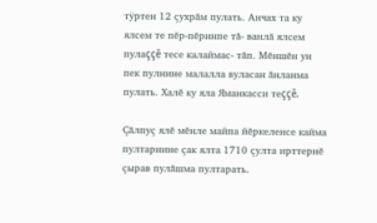тÿртен 12 çухрăм пулать. Анчах та ку ялсем те пĕр-пĕринпе тă- ванлă ялсем пулаççĕ тесе калаймас- тăп. Мĕншĕн ун пек пулнине малалла вуласан ăнланма пулать. Халĕ ку яла Яманкасси теççĕ.

Çăлпуç ялĕ мĕнле майпа йĕркеленсе кайма пултарнине çак ялта 1710 çулта ирттернĕ çырав пулăшма пултарать.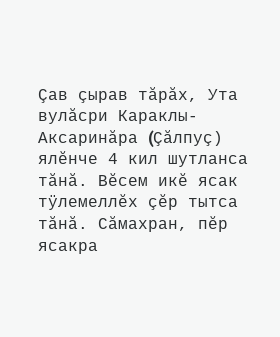Çав çырав тăрăх, Ута вулăсри Караклы-Аксаринăра (Çăлпуç) ялĕнче 4 кил шутланса тăнă. Вĕсем икĕ ясак тÿлемеллĕх çĕр тытса тăнă. Сăмахран, пĕр ясакра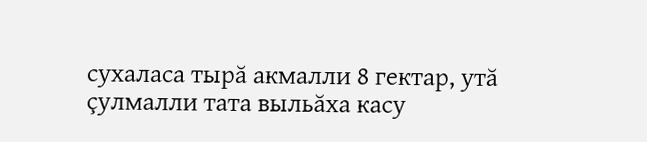сухаласа тырă акмалли 8 гектар, утă çулмалли тата выльăха касу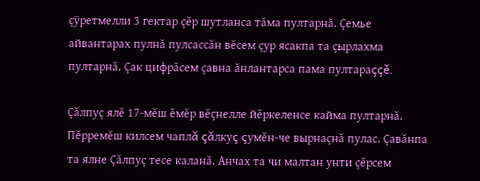çÿретмелли 3 гектар çĕр шутланса тăма пултарнă. Çемье айвантарах пулнă пулсассăн вĕсем çур ясакпа та çырлахма пултарнă. Çак цифрăсем çавна ăнлантарса пама пултараççĕ.

Çăлпуç ялĕ 17-мĕш ĕмĕр вĕçнелле йĕркеленсе кайма пултарнă. Пĕрремĕш килсем чаплă çăлкуç çумĕн-че вырнаçнă пулас. Çавăнпа та ялне Çăлпуç тесе каланă. Анчах та чи малтан унти çĕрсем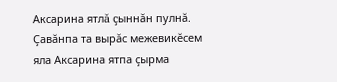Аксарина ятлă çыннăн пулнă. Çавăнпа та вырăс межевикĕсем яла Аксарина ятпа çырма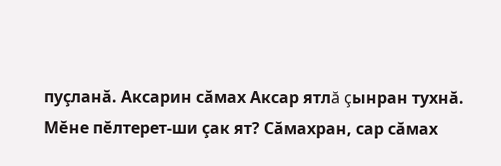пуçланă. Аксарин сăмах Аксар ятлă çынран тухнă. Мĕне пĕлтерет-ши çак ят? Сăмахран, сар сăмах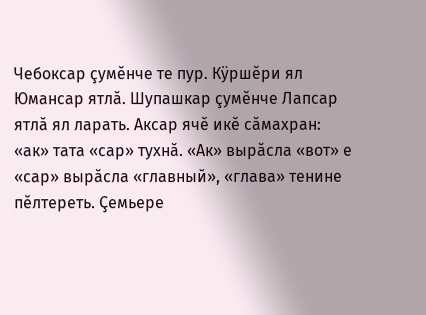Чебоксар çумĕнче те пур. Кÿршĕри ял Юмансар ятлă. Шупашкар çумĕнче Лапсар ятлă ял ларать. Аксар ячĕ икĕ сăмахран: «ак» тата «сар» тухнă. «Ак» вырăсла «вот» е «сар» вырăсла «главный», «глава» тенине пĕлтереть. Çемьере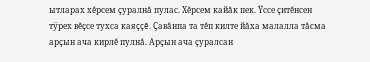ытларах хĕрсем çуралнă пулас. Хĕрсем кайăк пек. Ÿссе çитĕнсен тÿрех вĕçсе тухса каяççĕ. Çавăнпа та тĕп килте йăха малалла тăсма арçын ача кирлĕ пулнă. Арçын ача çуралсан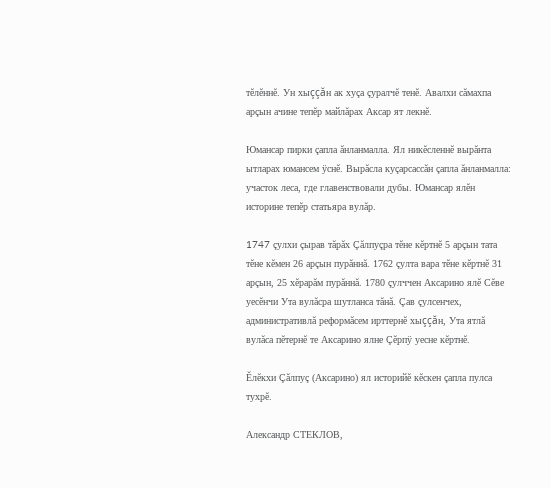тĕлĕннĕ. Ун хыççăн ак хуçа çуралчĕ тенĕ. Авалхи сăмахпа арçын ачине тепĕр майлăрах Аксар ят лекнĕ.

Юмансар пирки çапла ăнланмалла. Ял никĕсленнĕ вырăнта ытларах юмансем ÿснĕ. Вырăсла куçарсассăн çапла ăнланмалла: участок леса, где главенствовали дубы. Юмансар ялĕн историне тепĕр статьяра вулăр.

1747 çулхи çырав тăрăх Çăлпуçра тĕне кĕртнĕ 5 арçын тата тĕне кĕмен 26 арçын пурăннă. 1762 çулта вара тĕне кĕртнĕ 31 арçын, 25 хĕрарăм пурăннă. 1780 çулччен Аксарино ялĕ Сĕве уесĕнчи Ута вулăсра шутланса тăнă. Çав çулсенчех, административлă реформăсем ирттернĕ хыççăн, Ута ятлă вулăса пĕтернĕ те Аксарино ялне Çĕрпÿ уесне кĕртнĕ.

Ĕлĕкхи Çăлпуç (Аксарино) ял историйĕ кĕскен çапла пулса тухрĕ.

Александр СТЕКЛОВ,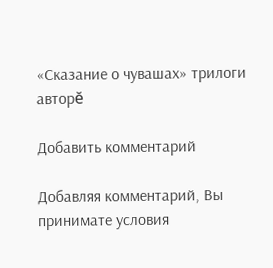«Сказание о чувашах» трилоги авторĕ

Добавить комментарий

Добавляя комментарий, Вы принимате условия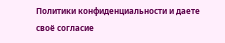Политики конфиденциальности и даете своё согласие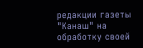редакции газеты "Канаш" на обработку своей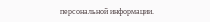персональной информации.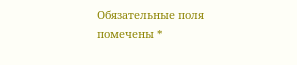Обязательные поля помечены *